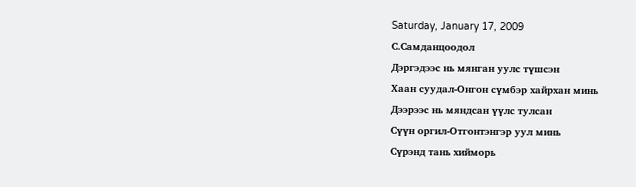Saturday, January 17, 2009
С.Самданцоодол
Дэргэдээс нь мянган уулс түшсэн
Хаан суудал-Онгон сүмбэр хайрхан минь
Дээрээс нь мяндсан үүлс тулсан
Сүүн оргил-Отгонтэнгэр уул минь
Сүрэнд тань хийморь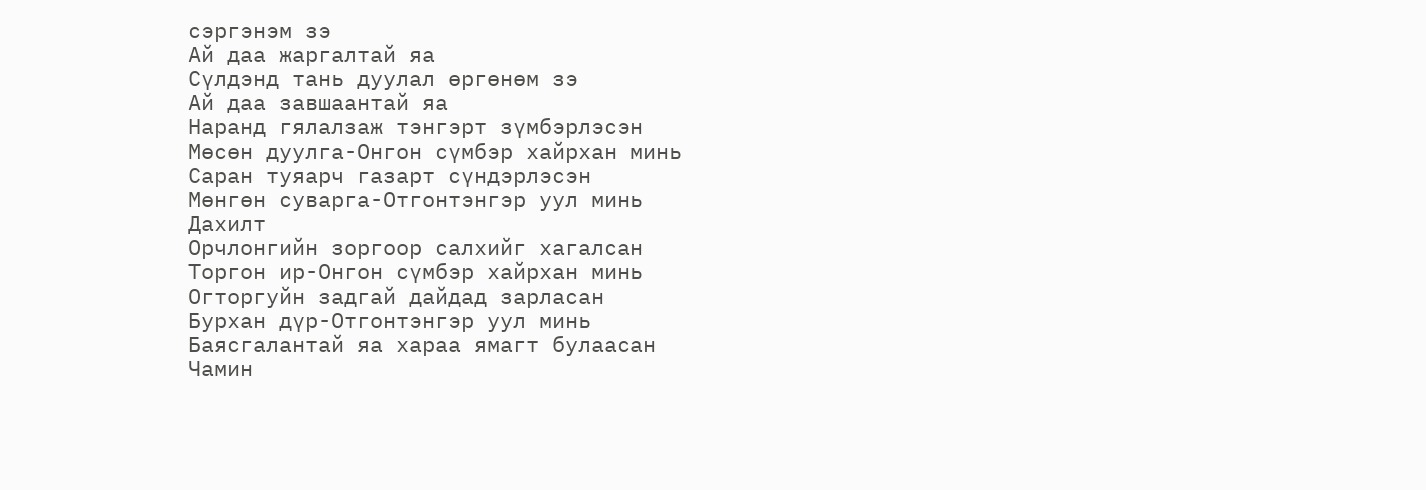сэргэнэм зэ
Ай даа жаргалтай яа
Сүлдэнд тань дуулал өргөнөм зэ
Ай даа завшаантай яа
Наранд гялалзаж тэнгэрт зүмбэрлэсэн
Мөсөн дуулга-Онгон сүмбэр хайрхан минь
Саран туяарч газарт сүндэрлэсэн
Мөнгөн суварга-Отгонтэнгэр уул минь
Дахилт
Орчлонгийн зоргоор салхийг хагалсан
Торгон ир-Онгон сүмбэр хайрхан минь
Огторгуйн задгай дайдад зарласан
Бурхан дүр-Отгонтэнгэр уул минь
Баясгалантай яа хараа ямагт булаасан
Чамин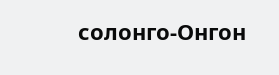солонго-Онгон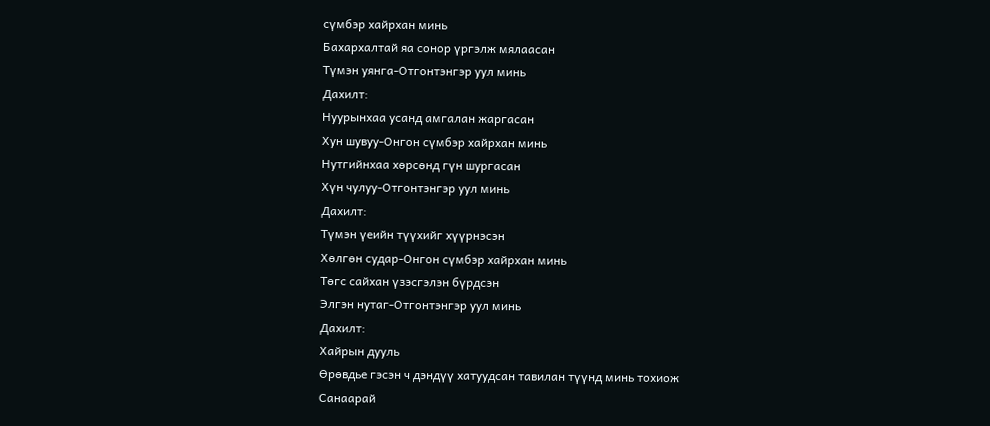сүмбэр хайрхан минь
Бахархалтай яа сонор үргэлж мялаасан
Түмэн уянга-Отгонтэнгэр уул минь
Дахилт:
Нуурынхаа усанд амгалан жаргасан
Хун шувуу-Онгон сүмбэр хайрхан минь
Нутгийнхаа хөрсөнд гүн шургасан
Хүн чулуу-Отгонтэнгэр уул минь
Дахилт:
Түмэн үеийн түүхийг хүүрнэсэн
Хөлгөн судар-Онгон сүмбэр хайрхан минь
Төгс сайхан үзэсгэлэн бүрдсэн
Элгэн нутаг-Отгонтэнгэр уул минь
Дахилт:
Хайрын дууль
Өрөвдье гэсэн ч дэндүү хатуудсан тавилан түүнд минь тохиож
Санаарай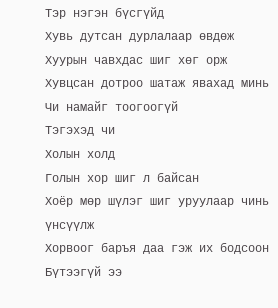Тэр нэгэн бүсгүйд
Хувь дутсан дурлалаар өвдөж
Хуурын чавхдас шиг хөг орж
Хувцсан дотроо шатаж явахад минь
Чи намайг тоогоогүй
Тэгэхэд чи
Холын холд
Голын хор шиг л байсан
Хоёр мөр шүлэг шиг уруулаар чинь үнсүүлж
Хорвоог баръя даа гэж их бодсоон
Бүтээгүй ээ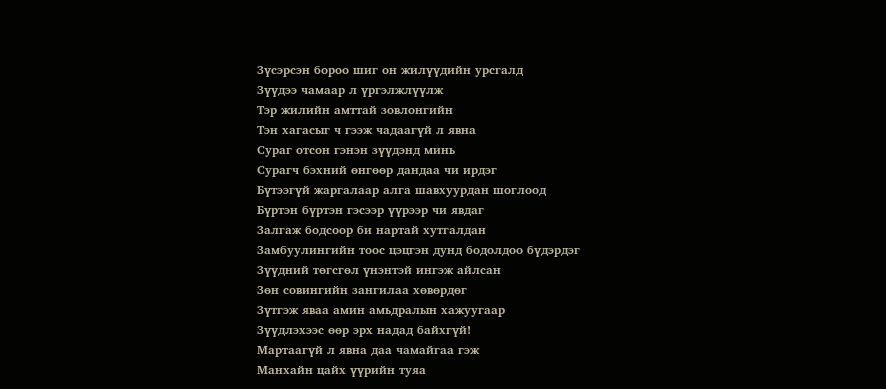Зүсэрсэн бороо шиг он жилүүдийн урсгалд
Зүүдээ чамаар л үргэлжлүүлж
Тэр жилийн амттай зовлонгийн
Тэн хагасыг ч гээж чадаагүй л явна
Сураг отсон гэнэн зүүдэнд минь
Сурагч бэхний өнгөөр дандаа чи ирдэг
Бүтээгүй жаргалаар алга шавхуурдан шоглоод
Бүртэн бүртэн гэсээр үүрээр чи явдаг
Залгаж бодсоор би нартай хутгалдан
Замбуулингийн тоос цэцгэн дунд бодолдоо бүдэрдэг
Зүүдний төгсгөл үнэнтэй ингэж айлсан
Зөн совингийн зангилаа хөвөрдөг
Зүтгэж яваа амин амьдралын хажуугаар
Зүүдлэхээс өөр эрх надад байхгүй!
Мартаагүй л явна даа чамайгаа гэж
Манхайн цайх үүрийн туяа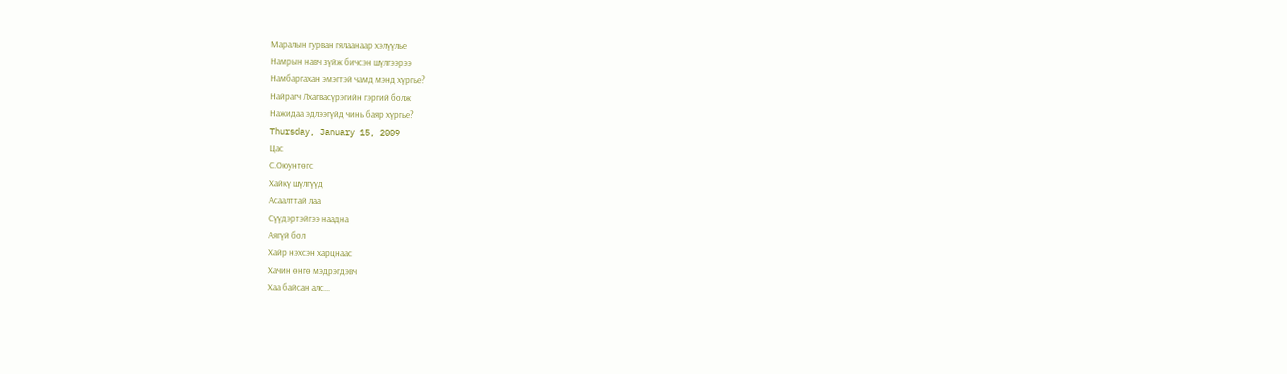Маралын гурван гялаанаар хэлүүлье
Намрын навч зүйж бичсэн шүлгээрээ
Намбаргахан эмэгтэй чамд мэнд хүргье?
Найрагч Лхагвасүрэгийн гэргий болж
Нажидаа эдлээгүйд чинь баяр хүргье?
Thursday, January 15, 2009
Цас
С.Оюунтөгс
Хайкү шүлгүүд
Асаалттай лаа
Сүүдэртэйгээ наадна
Аягүй бол
Хайр нэхсэн харцнаас
Хачин өнгө мэдрэгдэвч
Хаа байсан алс...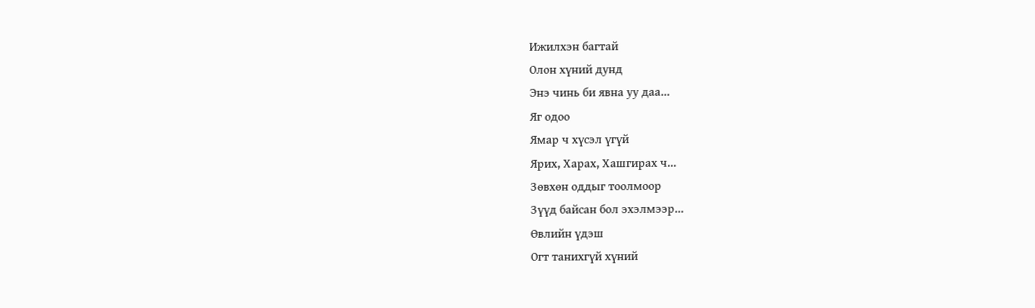Ижилхэн багтай
Олон хүний дунд
Энэ чинь би явна уу даа...
Яг одоо
Ямар ч хүсэл үгүй
Ярих, Харах, Хашгирах ч...
Зөвхөн оддыг тоолмоор
Зүүд байсан бол эхэлмээр...
Өвлийн үдэш
Огт танихгүй хүний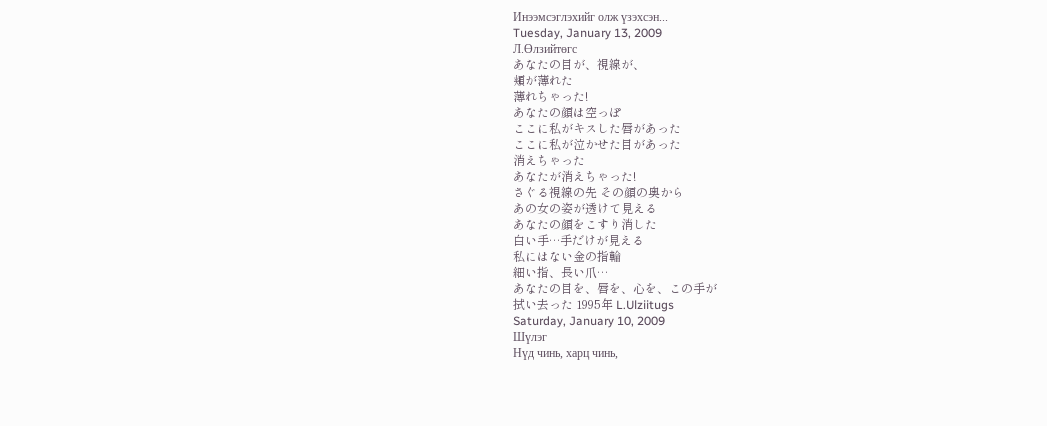Инээмсэглэхийг олж үзэхсэн...
Tuesday, January 13, 2009
Л.Өлзийтөгс
あなたの目が、視線が、
頬が薄れた
薄れちゃった!
あなたの顔は空っぽ
ここに私がキスした唇があった
ここに私が泣かせた目があった
消えちゃった
あなたが消えちゃった!
さぐる視線の先 その顔の奥から
あの女の姿が透けて見える
あなたの顔をこすり消した
白い手…手だけが見える
私にはない金の指輪
細い指、長い爪…
あなたの目を、唇を、心を、この手が
拭い去った 1995年 L.Ulziitugs
Saturday, January 10, 2009
Шүлэг
Нүд чинь, харц чинь,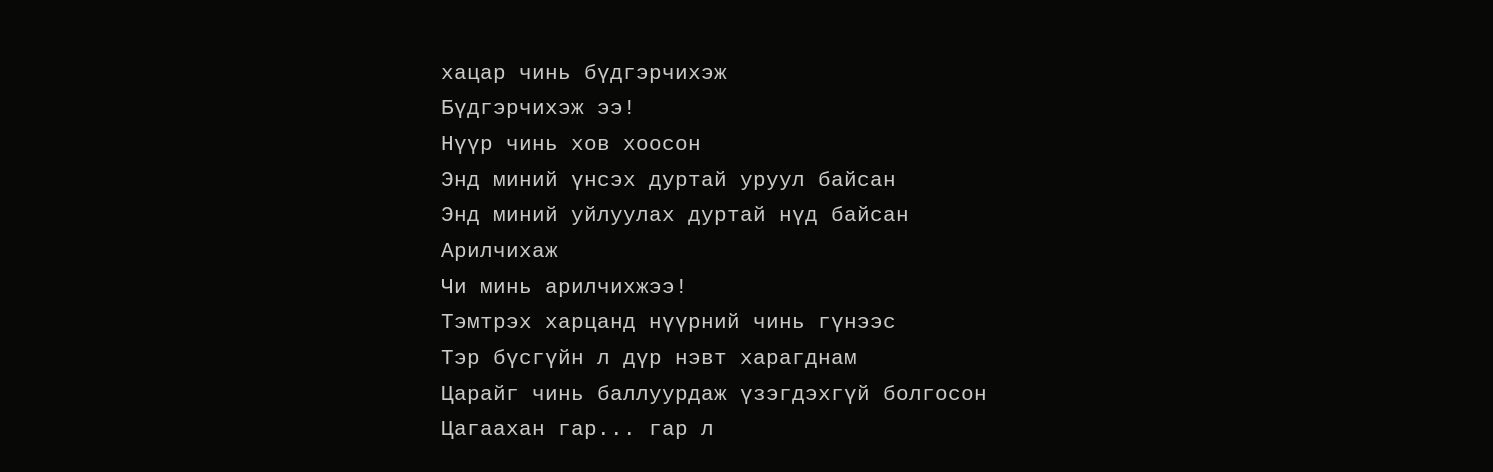хацар чинь бүдгэрчихэж
Бүдгэрчихэж ээ!
Нүүр чинь хов хоосон
Энд миний үнсэх дуртай уруул байсан
Энд миний уйлуулах дуртай нүд байсан
Арилчихаж
Чи минь арилчихжээ!
Тэмтрэх харцанд нүүрний чинь гүнээс
Тэр бүсгүйн л дүр нэвт харагднам
Царайг чинь баллуурдаж үзэгдэхгүй болгосон
Цагаахан гар... гар л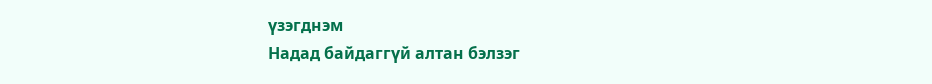үзэгднэм
Надад байдаггүй алтан бэлзэг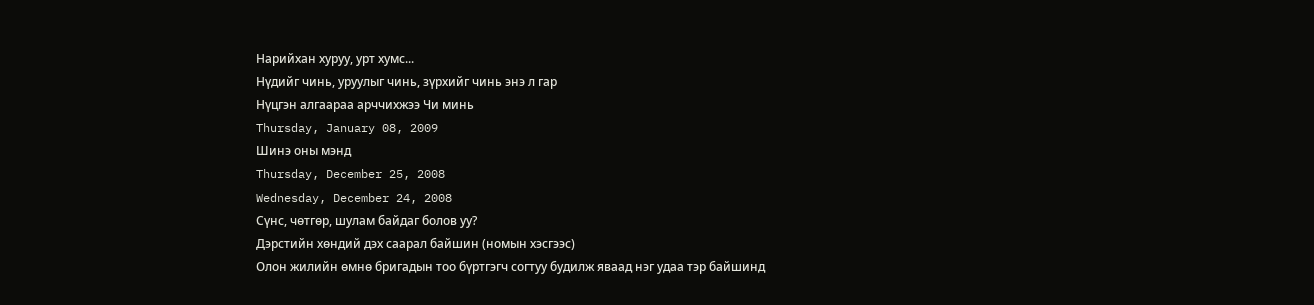Нарийхан хуруу, урт хумс...
Нүдийг чинь, уруулыг чинь, зүрхийг чинь энэ л гар
Нүцгэн алгаараа арччихжээ Чи минь
Thursday, January 08, 2009
Шинэ оны мэнд
Thursday, December 25, 2008
Wednesday, December 24, 2008
Сүнс, чөтгөр, шулам байдаг болов уу?
Дэрстийн хөндий дэх саарал байшин (номын хэсгээс)
Олон жилийн өмнө бригадын тоо бүртгэгч согтуу будилж яваад нэг удаа тэр байшинд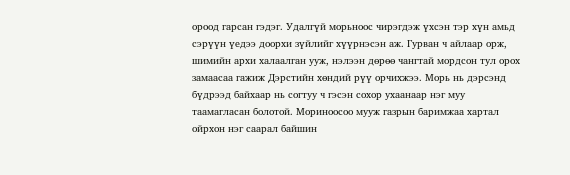ороод гарсан гэдэг. Удалгүй морьноос чирэгдэж үхсэн тэр хүн амьд сэрүүн үедээ доорхи зүйлийг хүүрнэсэн аж. Гурван ч айлаар орж, шимийн архи халаалган ууж, нэлээн дөрөө чангтай мордсон тул орох замаасаа гажиж Дэрстийн хөндий рүү орчихжээ. Морь нь дэрсэнд бүдрээд байхаар нь согтуу ч гэсэн сохор ухаанаар нэг муу таамагласан болотой. Мориноосоо мууж газрын баримжаа хартал ойрхон нэг саарал байшин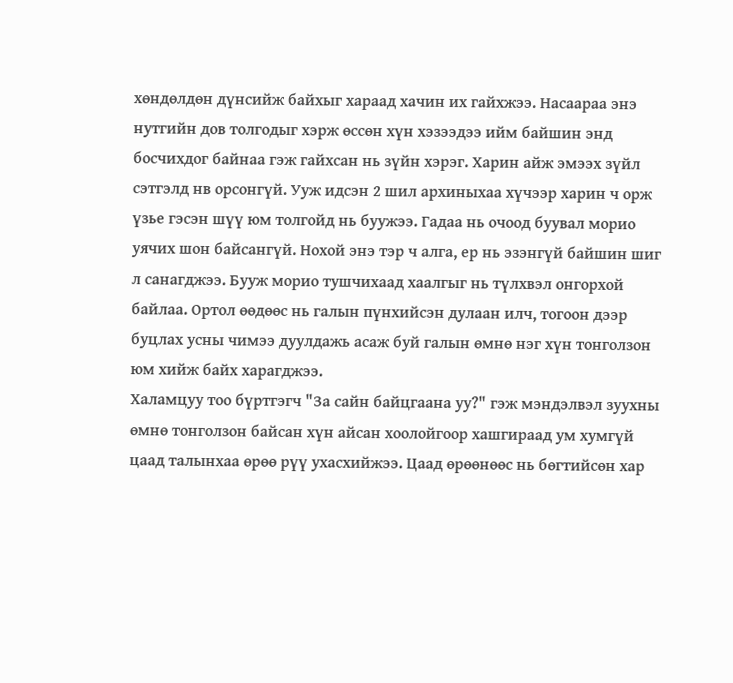хөндөлдөн дүнсийж байхыг хараад хачин их гайхжээ. Насаараа энэ нутгийн дов толгодыг хэрж өссөн хүн хэзээдээ ийм байшин энд босчихдог байнаа гэж гайхсан нь зүйн хэрэг. Харин айж эмээх зүйл сэтгэлд нв орсонгүй. Ууж идсэн 2 шил архиныхаа хүчээр харин ч орж үзье гэсэн шүү юм толгойд нь буужээ. Гадаа нь очоод буувал морио уячих шон байсангүй. Нохой энэ тэр ч алга, ер нь эзэнгүй байшин шиг л санагджээ. Бууж морио тушчихаад хаалгыг нь түлхвэл онгорхой байлаа. Ортол өөдөөс нь галын пүнхийсэн дулаан илч, тогоон дээр буцлах усны чимээ дуулдажь асаж буй галын өмнө нэг хүн тонголзон юм хийж байх харагджээ.
Халамцуу тоо бүртгэгч "За сайн байцгаана уу?" гэж мэндэлвэл зуухны өмнө тонголзон байсан хүн айсан хоолойгоор хашгираад ум хумгүй цаад талынхаа өрөө рүү ухасхийжээ. Цаад өрөөнөөс нь бөгтийсөн хар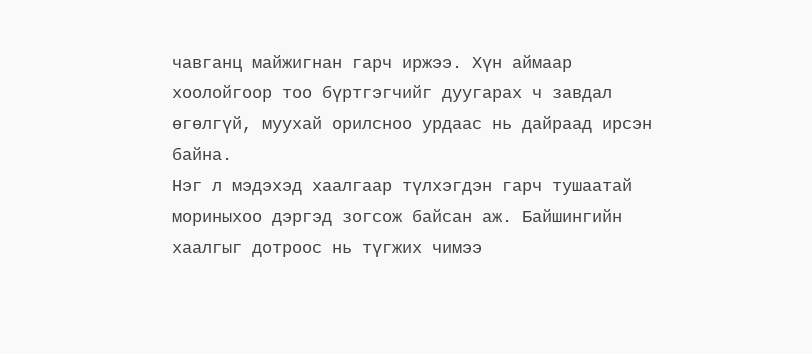чавганц майжигнан гарч иржээ. Хүн аймаар хоолойгоор тоо бүртгэгчийг дуугарах ч завдал өгөлгүй, муухай орилсноо урдаас нь дайраад ирсэн байна.
Нэг л мэдэхэд хаалгаар түлхэгдэн гарч тушаатай мориныхоо дэргэд зогсож байсан аж. Байшингийн хаалгыг дотроос нь түгжих чимээ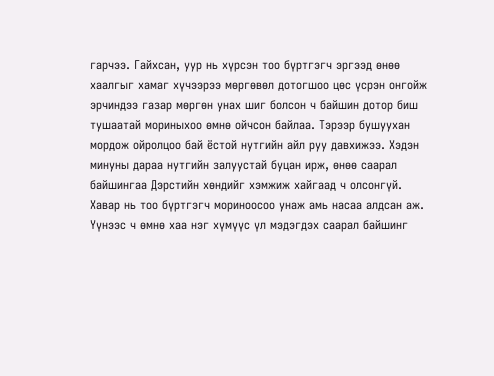гарчээ. Гайхсан, уур нь хүрсэн тоо бүртгэгч эргээд өнөө хаалгыг хамаг хүчээрээ мөргөвөл дотогшоо цөс үсрэн онгойж эрчиндээ газар мөргөн унах шиг болсон ч байшин дотор биш тушаатай мориныхоо өмнө ойчсон байлаа. Тэрээр бушуухан мордож ойролцоо бай ёстой нутгийн айл руу давхижээ. Хэдэн минуны дараа нутгийн залуустай буцан ирж, өнөө саарал байшингаа Дэрстийн хөндийг хэмжиж хайгаад ч олсонгүй. Хавар нь тоо бүртгэгч мориноосоо унаж амь насаа алдсан аж. Үүнээс ч өмнө хаа нэг хүмүүс үл мэдэгдэх саарал байшинг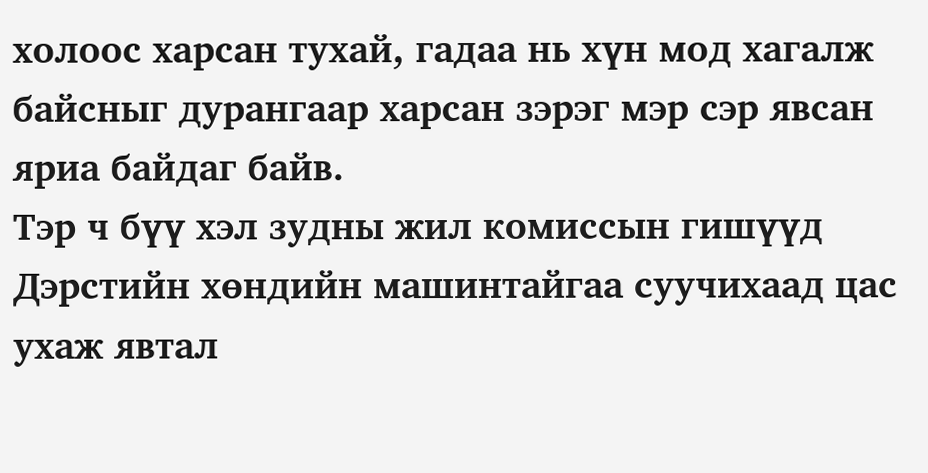холоос харсан тухай, гадаа нь хүн мод хагалж байсныг дурангаар харсан зэрэг мэр сэр явсан яриа байдаг байв.
Тэр ч бүү хэл зудны жил комиссын гишүүд Дэрстийн хөндийн машинтайгаа суучихаад цас ухаж явтал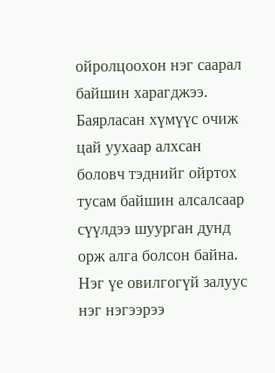ойролцоохон нэг саарал байшин харагджээ. Баярласан хүмүүс очиж цай уухаар алхсан боловч тэднийг ойртох тусам байшин алсалсаар сүүлдээ шуурган дунд орж алга болсон байна. Нэг үе овилгогүй залуус нэг нэгээрээ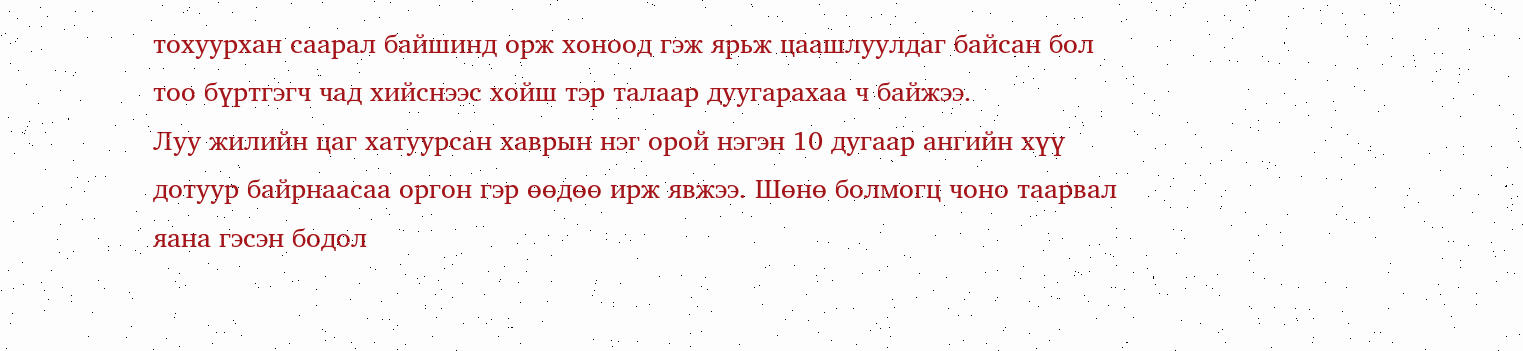тохуурхан саарал байшинд орж хоноод гэж ярьж цаашлуулдаг байсан бол тоо бүртгэгч чад хийснээс хойш тэр талаар дуугарахаа ч байжээ.
Луу жилийн цаг хатуурсан хаврын нэг орой нэгэн 10 дугаар ангийн хүү дотуур байрнаасаа оргон гэр өөдөө ирж явжээ. Шөнө болмогц чоно таарвал яана гэсэн бодол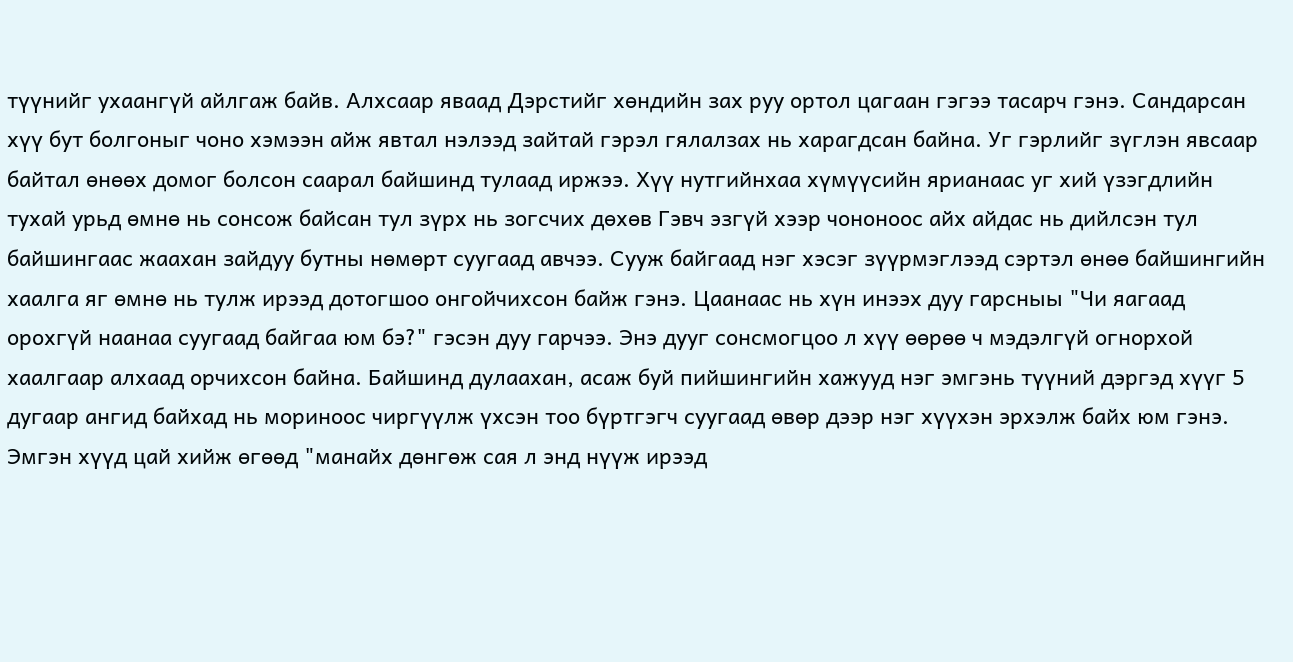түүнийг ухаангүй айлгаж байв. Алхсаар яваад Дэрстийг хөндийн зах руу ортол цагаан гэгээ тасарч гэнэ. Сандарсан хүү бут болгоныг чоно хэмээн айж явтал нэлээд зайтай гэрэл гялалзах нь харагдсан байна. Уг гэрлийг зүглэн явсаар байтал өнөөх домог болсон саарал байшинд тулаад иржээ. Хүү нутгийнхаа хүмүүсийн ярианаас уг хий үзэгдлийн тухай урьд өмнө нь сонсож байсан тул зүрх нь зогсчих дөхөв Гэвч эзгүй хээр чононоос айх айдас нь дийлсэн тул байшингаас жаахан зайдуу бутны нөмөрт суугаад авчээ. Сууж байгаад нэг хэсэг зүүрмэглээд сэртэл өнөө байшингийн хаалга яг өмнө нь тулж ирээд дотогшоо онгойчихсон байж гэнэ. Цаанаас нь хүн инээх дуу гарсныы "Чи яагаад орохгүй наанаа суугаад байгаа юм бэ?" гэсэн дуу гарчээ. Энэ дууг сонсмогцоо л хүү өөрөө ч мэдэлгүй огнорхой хаалгаар алхаад орчихсон байна. Байшинд дулаахан, асаж буй пийшингийн хажууд нэг эмгэнь түүний дэргэд хүүг 5 дугаар ангид байхад нь мориноос чиргүүлж үхсэн тоо бүртгэгч суугаад өвөр дээр нэг хүүхэн эрхэлж байх юм гэнэ. Эмгэн хүүд цай хийж өгөөд "манайх дөнгөж сая л энд нүүж ирээд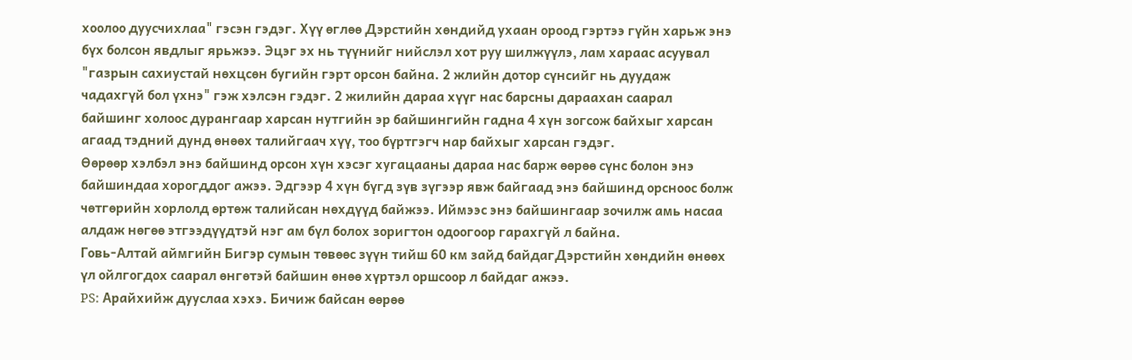хоолоо дуусчихлаа" гэсэн гэдэг. Хүү өглөө Дэрстийн хөндийд ухаан ороод гэртээ гүйн харьж энэ бүх болсон явдлыг ярьжээ. Эцэг эх нь түүнийг нийслэл хот руу шилжүүлэ, лам хараас асуувал "газрын сахиустай нөхцсөн бугийн гэрт орсон байна. 2 жлийн дотор сүнсийг нь дуудаж чадахгүй бол үхнэ" гэж хэлсэн гэдэг. 2 жилийн дараа хүүг нас барсны дараахан саарал байшинг холоос дурангаар харсан нутгийн эр байшингийн гадна 4 хүн зогсож байхыг харсан агаад тэдний дунд өнөөх талийгаач хүү, тоо бүртгэгч нар байхыг харсан гэдэг.
Өөрөөр хэлбэл энэ байшинд орсон хүн хэсэг хугацааны дараа нас барж өөрөө сүнс болон энэ байшиндаа хорогддог ажээ. Эдгээр 4 хүн бүгд зүв зүгээр явж байгаад энэ байшинд орсноос болж чөтгөрийн хорлолд өртөж талийсан нөхдүүд байжээ. Иймээс энэ байшингаар зочилж амь насаа алдаж нөгөө этгээдүүдтэй нэг ам бүл болох зоригтон одоогоор гарахгүй л байна.
Говь-Алтай аймгийн Бигэр сумын төвөөс зүүн тийш 60 км зайд байдагДэрстийн хөндийн өнөөх үл ойлгогдох саарал өнгөтэй байшин өнөө хүртэл оршсоор л байдаг ажээ.
PS: Арайхийж дууслаа хэхэ. Бичиж байсан өөрөө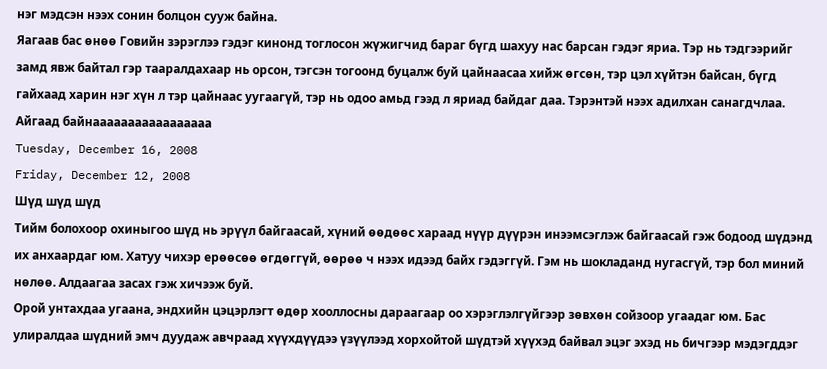нэг мэдсэн нээх сонин болцон сууж байна.
Яагаав бас өнөө Говийн зэрэглээ гэдэг кинонд тоглосон жүжигчид бараг бүгд шахуу нас барсан гэдэг яриа. Тэр нь тэдгээрийг замд явж байтал гэр тааралдахаар нь орсон, тэгсэн тогоонд буцалж буй цайнаасаа хийж өгсөн, тэр цэл хүйтэн байсан, бүгд гайхаад харин нэг хүн л тэр цайнаас уугаагүй, тэр нь одоо амьд гээд л яриад байдаг даа. Тэрэнтэй нээх адилхан санагдчлаа. Айгаад байнааааааааааааааааа
Tuesday, December 16, 2008
Friday, December 12, 2008
Шүд шүд шүд
Тийм болохоор охиныгоо шүд нь эрүүл байгаасай, хүний өөдөөс хараад нүүр дүүрэн инээмсэглэж байгаасай гэж бодоод шүдэнд их анхаардаг юм. Хатуу чихэр ерөөсөө өгдөггүй, өөрөө ч нээх идээд байх гэдэггүй. Гэм нь шокладанд нугасгүй, тэр бол миний нөлөө. Алдаагаа засах гэж хичээж буй.
Орой унтахдаа угаана, эндхийн цэцэрлэгт өдөр хооллосны дараагаар оо хэрэглэлгүйгээр зөвхөн сойзоор угаадаг юм. Бас улиралдаа шүдний эмч дуудаж авчраад хүүхдүүдээ үзүүлээд хорхойтой шүдтэй хүүхэд байвал эцэг эхэд нь бичгээр мэдэгддэг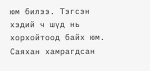юм билээ. Тэгсэн хэдий ч шүд нь хорхойтоод байх юм.
Саяхан хамрагдсан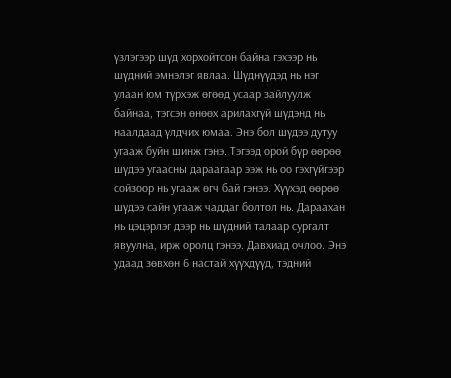үзлэгээр шүд хорхойтсон байна гэхээр нь шүдний эмнэлэг явлаа. Шүднүүдэд нь нэг улаан юм түрхэж өгөөд усаар зайлуулж байнаа, тэгсэн өнөөх арилахгүй шүдэнд нь наалдаад үлдчих юмаа. Энэ бол шүдээ дутуу угааж буйн шинж гэнэ. Тэгээд орой бүр өөрөө шүдээ угаасны дараагаар ээж нь оо гэхгүйгээр сойзоор нь угааж өгч бай гэнээ. Хүүхэд өөрөө шүдээ сайн угааж чаддаг болтол нь. Дараахан нь цэцэрлэг дээр нь шүдний талаар сургалт явуулна, ирж оролц гэнээ. Давхиад очлоо. Энэ удаад зөвхөн 6 настай хүүхдүүд, тэдний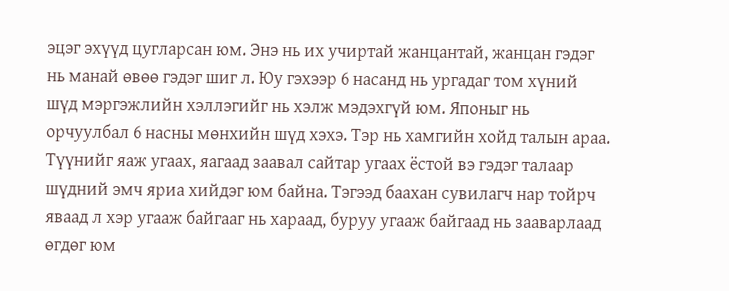эцэг эхүүд цугларсан юм. Энэ нь их учиртай жанцантай, жанцан гэдэг нь манай өвөө гэдэг шиг л. Юу гэхээр 6 насанд нь ургадаг том хүний шүд мэргэжлийн хэллэгийг нь хэлж мэдэхгүй юм. Японыг нь орчуулбал 6 насны мөнхийн шүд хэхэ. Тэр нь хамгийн хойд талын араа. Түүнийг яаж угаах, яагаад заавал сайтар угаах ёстой вэ гэдэг талаар шүдний эмч яриа хийдэг юм байна. Тэгээд баахан сувилагч нар тойрч яваад л хэр угааж байгааг нь хараад, буруу угааж байгаад нь зааварлаад өгдөг юм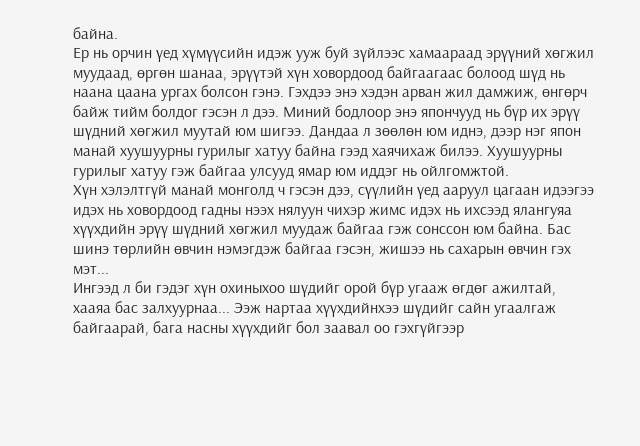байна.
Ер нь орчин үед хүмүүсийн идэж ууж буй зүйлээс хамаараад эрүүний хөгжил муудаад, өргөн шанаа, эрүүтэй хүн ховордоод байгаагаас болоод шүд нь наана цаана ургах болсон гэнэ. Гэхдээ энэ хэдэн арван жил дамжиж, өнгөрч байж тийм болдог гэсэн л дээ. Миний бодлоор энэ япончууд нь бүр их эрүү шүдний хөгжил муутай юм шигээ. Дандаа л зөөлөн юм иднэ, дээр нэг япон манай хуушуурны гурилыг хатуу байна гээд хаячихаж билээ. Хуушуурны гурилыг хатуу гэж байгаа улсууд ямар юм иддэг нь ойлгомжтой.
Хүн хэлэлтгүй манай монголд ч гэсэн дээ, сүүлийн үед ааруул цагаан идээгээ идэх нь ховордоод гадны нээх нялуун чихэр жимс идэх нь ихсээд ялангуяа хүүхдийн эрүү шүдний хөгжил муудаж байгаа гэж сонссон юм байна. Бас шинэ төрлийн өвчин нэмэгдэж байгаа гэсэн, жишээ нь сахарын өвчин гэх мэт...
Ингээд л би гэдэг хүн охиныхоо шүдийг орой бүр угааж өгдөг ажилтай, хааяа бас залхуурнаа... Ээж нартаа хүүхдийнхээ шүдийг сайн угаалгаж байгаарай, бага насны хүүхдийг бол заавал оо гэхгүйгээр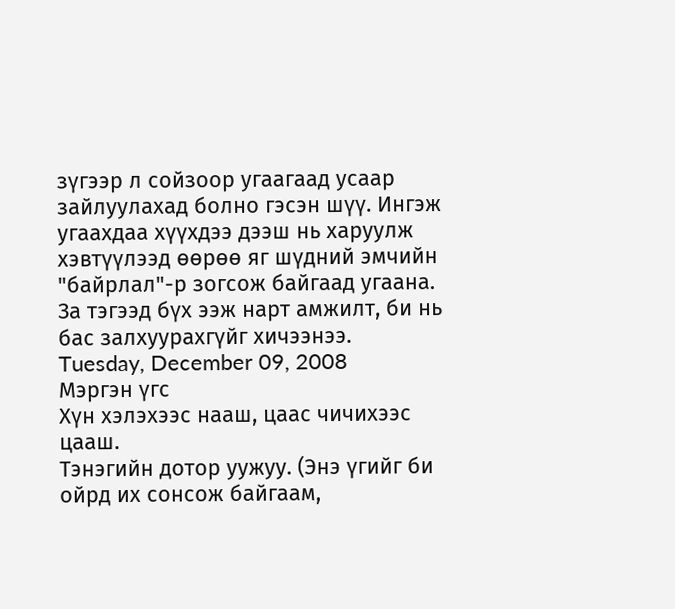зүгээр л сойзоор угаагаад усаар зайлуулахад болно гэсэн шүү. Ингэж угаахдаа хүүхдээ дээш нь харуулж хэвтүүлээд өөрөө яг шүдний эмчийн "байрлал"-р зогсож байгаад угаана. За тэгээд бүх ээж нарт амжилт, би нь бас залхуурахгүйг хичээнээ.
Tuesday, December 09, 2008
Мэргэн үгс
Хүн хэлэхээс нааш, цаас чичихээс цааш.
Тэнэгийн дотор уужуу. (Энэ үгийг би ойрд их сонсож байгаам,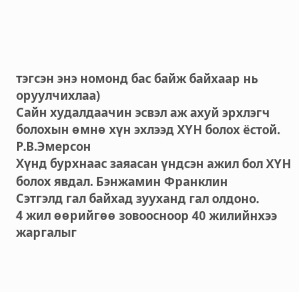тэгсэн энэ номонд бас байж байхаар нь оруулчихлаа)
Сайн худалдаачин эсвэл аж ахуй эрхлэгч болохын өмнө хүн эхлээд ХҮН болох ёстой.
Р.В.Эмерсон
Хүнд бурхнаас заяасан үндсэн ажил бол ХҮН болох явдал. Бэнжамин Франклин
Сэтгэлд гал байхад зууханд гал олдоно.
4 жил өөрийгөө зовоосноор 40 жилийнхээ жаргалыг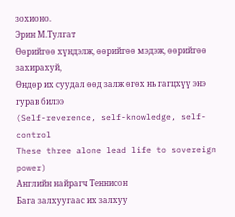зохионо.
Эрин М.Тулгат
Өөрийгөө хүндэлж, өөрийгөө мэдэж, өөрийгөө захирахуй,
Өндөр их суудал өөд залж өгөх нь гагцхүү энэ гурав билээ
(Self-reverence, self-knowledge, self-control
These three alone lead life to sovereign power)
Английн найрагч Теннисон
Бага залхуугаас их залхуу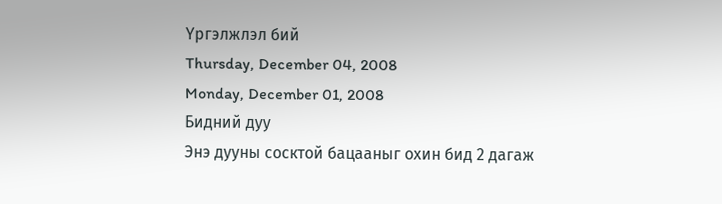Үргэлжлэл бий
Thursday, December 04, 2008
Monday, December 01, 2008
Бидний дуу
Энэ дууны сосктой бацааныг охин бид 2 дагаж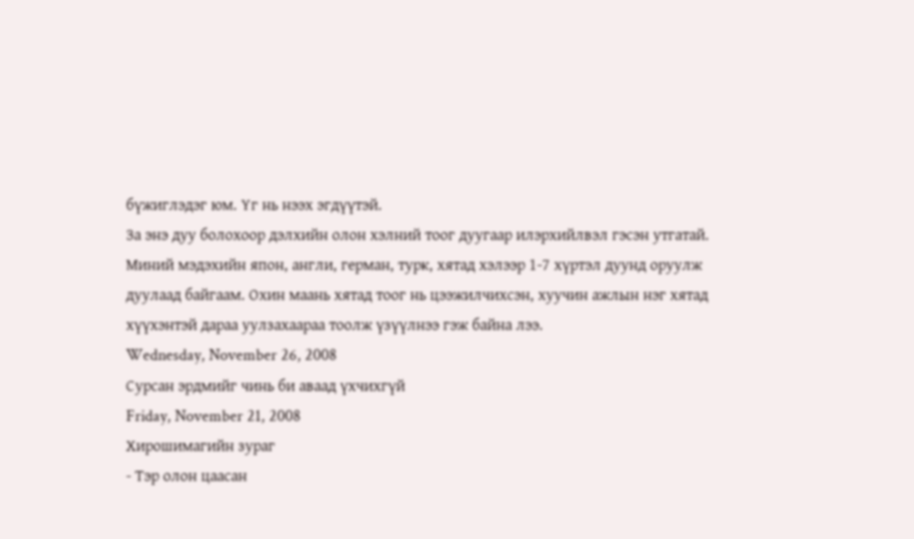бүжиглэдэг юм. Үг нь нээх эгдүүтэй.
За энэ дуу болохоор дэлхийн олон хэлний тоог дуугаар илэрхийлвэл гэсэн утгатай. Миний мэдэхийн япон, англи, герман, турк, хятад хэлээр 1-7 хүртэл дуунд оруулж дуулаад байгаам. Охин маань хятад тоог нь цээжилчихсэн, хуучин ажлын нэг хятад хүүхэнтэй дараа уулзахаараа тоолж үзүүлнээ гэж байна лээ.
Wednesday, November 26, 2008
Сурсан эрдмийг чинь би аваад үхчихгүй
Friday, November 21, 2008
Хирошимагийн зураг
- Тэр олон цаасан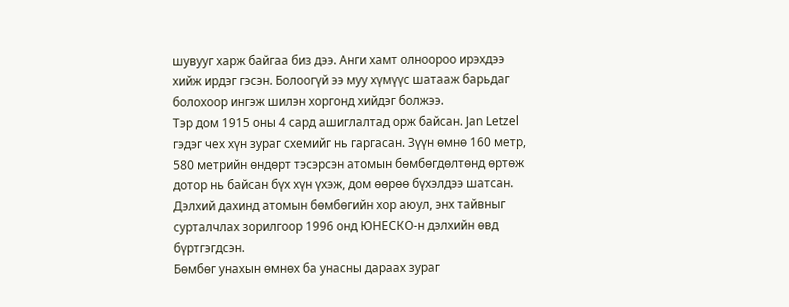шувууг харж байгаа биз дээ. Анги хамт олноороо ирэхдээ хийж ирдэг гэсэн. Болоогүй ээ муу хүмүүс шатааж барьдаг болохоор ингэж шилэн хоргонд хийдэг болжээ.
Тэр дом 1915 оны 4 сард ашиглалтад орж байсан. Jan Letzel гэдэг чех хүн зураг схемийг нь гаргасан. Зүүн өмнө 160 метр, 580 метрийн өндөрт тэсэрсэн атомын бөмбөгдөлтөнд өртөж дотор нь байсан бүх хүн үхэж, дом өөрөө бүхэлдээ шатсан. Дэлхий дахинд атомын бөмбөгийн хор аюул, энх тайвныг сурталчлах зорилгоор 1996 онд ЮНЕСКО-н дэлхийн өвд бүртгэгдсэн.
Бөмбөг унахын өмнөх ба унасны дараах зураг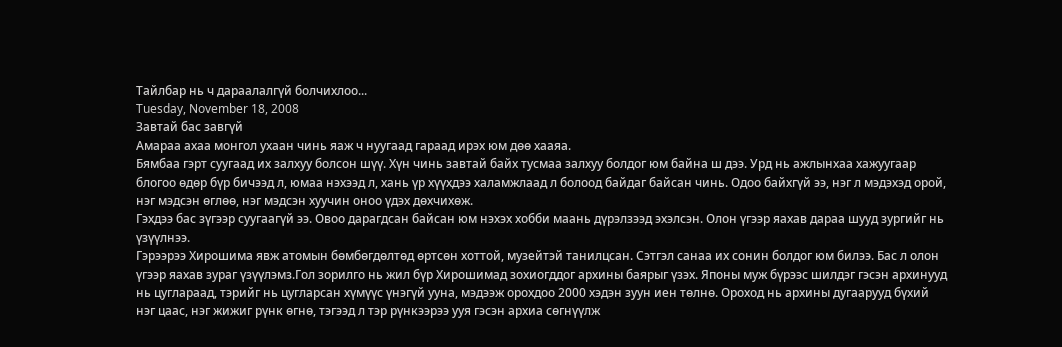Тайлбар нь ч дараалалгүй болчихлоо...
Tuesday, November 18, 2008
Завтай бас завгүй
Амараа ахаа монгол ухаан чинь яаж ч нуугаад гараад ирэх юм дөө хааяа.
Бямбаа гэрт суугаад их залхуу болсон шүү. Хүн чинь завтай байх тусмаа залхуу болдог юм байна ш дээ. Урд нь ажлынхаа хажуугаар блогоо өдөр бүр бичээд л, юмаа нэхээд л, хань үр хүүхдээ халамжлаад л болоод байдаг байсан чинь. Одоо байхгүй ээ, нэг л мэдэхэд орой, нэг мэдсэн өглөө, нэг мэдсэн хуучин оноо үдэх дөхчихөж.
Гэхдээ бас зүгээр суугаагүй ээ. Овоо дарагдсан байсан юм нэхэх хобби маань дүрэлзээд эхэлсэн. Олон үгээр яахав дараа шууд зургийг нь үзүүлнээ.
Гэрээрээ Хирошима явж атомын бөмбөгдөлтөд өртсөн хоттой, музейтэй танилцсан. Сэтгэл санаа их сонин болдог юм билээ. Бас л олон үгээр яахав зураг үзүүлэмз.Гол зорилго нь жил бүр Хирошимад зохиогддог архины баярыг үзэх. Японы муж бүрээс шилдэг гэсэн архинууд нь цуглараад, тэрийг нь цугларсан хүмүүс үнэгүй ууна, мэдээж орохдоо 2000 хэдэн зуун иен төлнө. Ороход нь архины дугаарууд бүхий нэг цаас, нэг жижиг рүнк өгнө, тэгээд л тэр рүнкээрээ ууя гэсэн архиа сөгнүүлж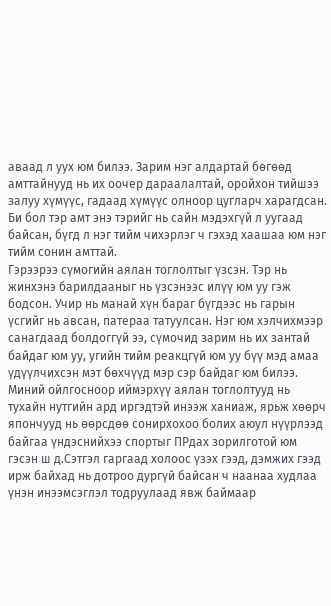аваад л уух юм билээ. Зарим нэг алдартай бөгөөд амттайнууд нь их оочер дараалалтай, оройхон тийшээ залуу хүмүүс, гадаад хүмүүс олноор цугларч харагдсан. Би бол тэр амт энэ тэрийг нь сайн мэдэхгүй л уугаад байсан, бүгд л нэг тийм чихэрлэг ч гэхэд хаашаа юм нэг тийм сонин амттай.
Гэрээрээ сүмогийн аялан тоглолтыг үзсэн. Тэр нь жинхэнэ барилдааныг нь үзсэнээс илүү юм уу гэж бодсон. Учир нь манай хүн бараг бүгдээс нь гарын үсгийг нь авсан, патераа татуулсан. Нэг юм хэлчихмээр санагдаад болдоггүй ээ, сүмочид зарим нь их зантай байдаг юм уу, угийн тийм реакцгүй юм уу бүү мэд амаа үдүүлчихсэн мэт бөхчүүд мэр сэр байдаг юм билээ. Миний ойлгосноор иймэрхүү аялан тоглолтууд нь тухайн нутгийн ард иргэдтэй инээж ханиаж, ярьж хөөрч япончууд нь өөрсдөө сонирхохоо болих аюул нүүрлээд байгаа үндэснийхээ спортыг ПРдах зорилготой юм гэсэн ш д.Сэтгэл гаргаад холоос үзэх гээд, дэмжих гээд ирж байхад нь дотроо дургүй байсан ч наанаа худлаа үнэн инээмсэглэл тодруулаад явж баймаар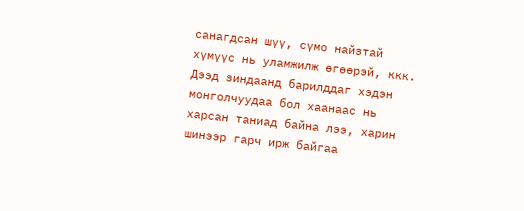санагдсан шүү, сүмо найзтай хүмүүс нь уламжилж өгөөрэй, ккк.
Дээд зиндаанд барилддаг хэдэн монголчуудаа бол хаанаас нь харсан таниад байна лээ, харин шинээр гарч ирж байгаа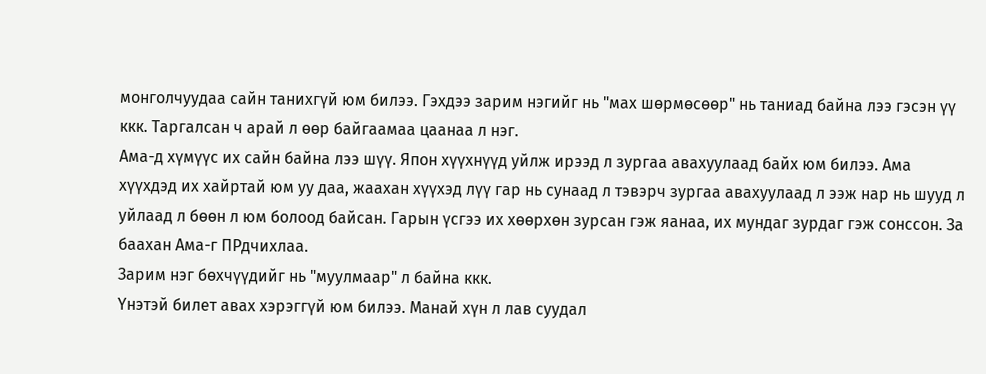монголчуудаа сайн танихгүй юм билээ. Гэхдээ зарим нэгийг нь "мах шөрмөсөөр" нь таниад байна лээ гэсэн үү ккк. Таргалсан ч арай л өөр байгаамаа цаанаа л нэг.
Ама-д хүмүүс их сайн байна лээ шүү. Япон хүүхнүүд уйлж ирээд л зургаа авахуулаад байх юм билээ. Ама хүүхдэд их хайртай юм уу даа, жаахан хүүхэд лүү гар нь сунаад л тэвэрч зургаа авахуулаад л ээж нар нь шууд л уйлаад л бөөн л юм болоод байсан. Гарын үсгээ их хөөрхөн зурсан гэж яанаа, их мундаг зурдаг гэж сонссон. За баахан Ама-г ПРдчихлаа.
Зарим нэг бөхчүүдийг нь "муулмаар" л байна ккк.
Үнэтэй билет авах хэрэггүй юм билээ. Манай хүн л лав суудал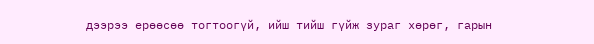дээрээ ерөөсөө тогтоогүй, ийш тийш гүйж зураг хөрөг, гарын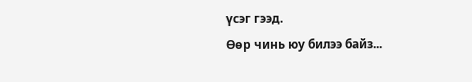үсэг гээд.
Өөр чинь юу билээ байз...